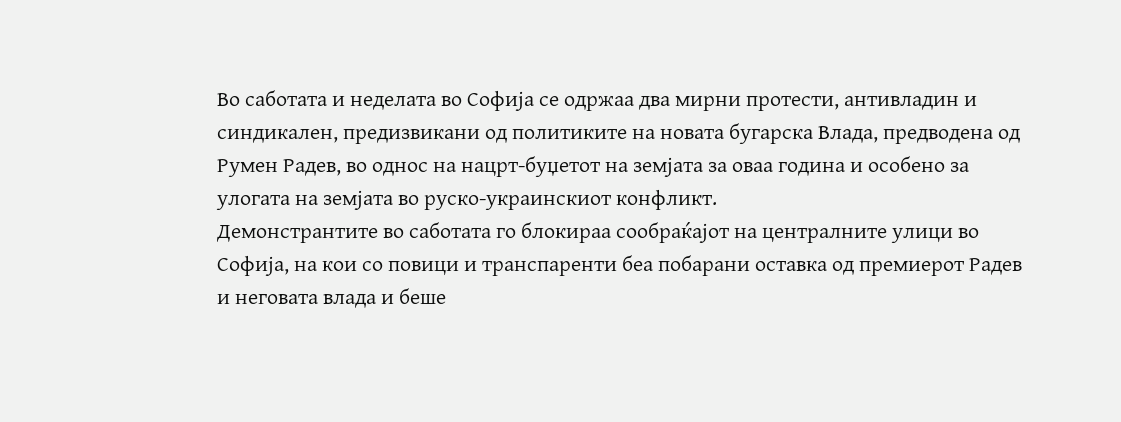Во саботата и неделата во Софија се одржаа два мирни протести, антивладин и синдикален, предизвикани од политиките на новата бугарска Влада, предводена од Румен Радев, во однос на нацрт-буџетот на земјата за оваа година и особено за улогата на земјата во руско-украинскиот конфликт.
Демонстрантите во саботата го блокираа сообраќајот на централните улици во Софија, на кои со повици и транспаренти беа побарани оставка од премиерот Радев и неговата влада и беше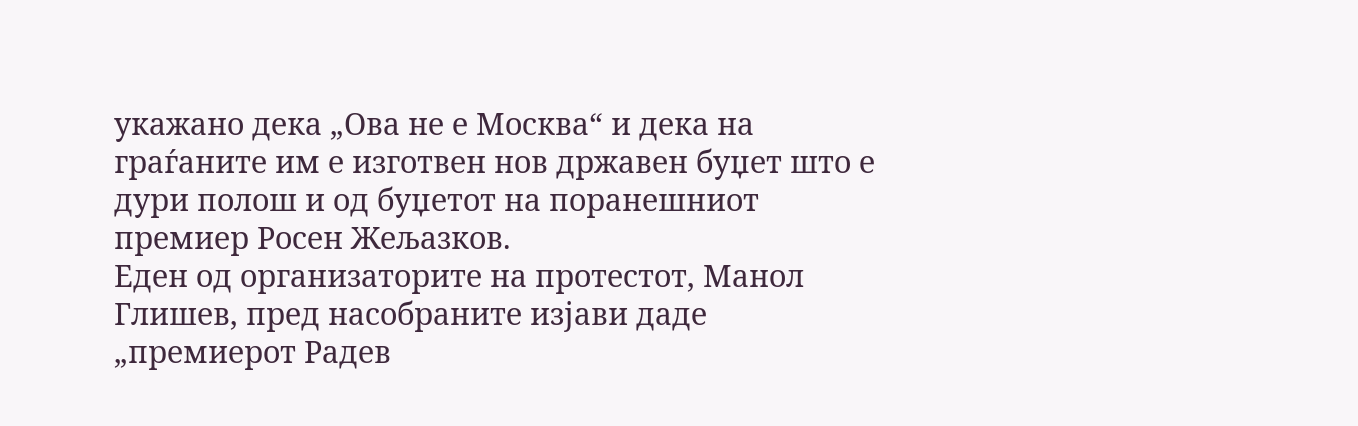укажано дека „Ова не е Москва“ и дека на граѓаните им е изготвен нов државен буџет што е дури полош и од буџетот на поранешниот премиер Росен Жељазков.
Еден од организаторите на протестот, Манол Глишев, пред насобраните изјави даде „премиерот Радев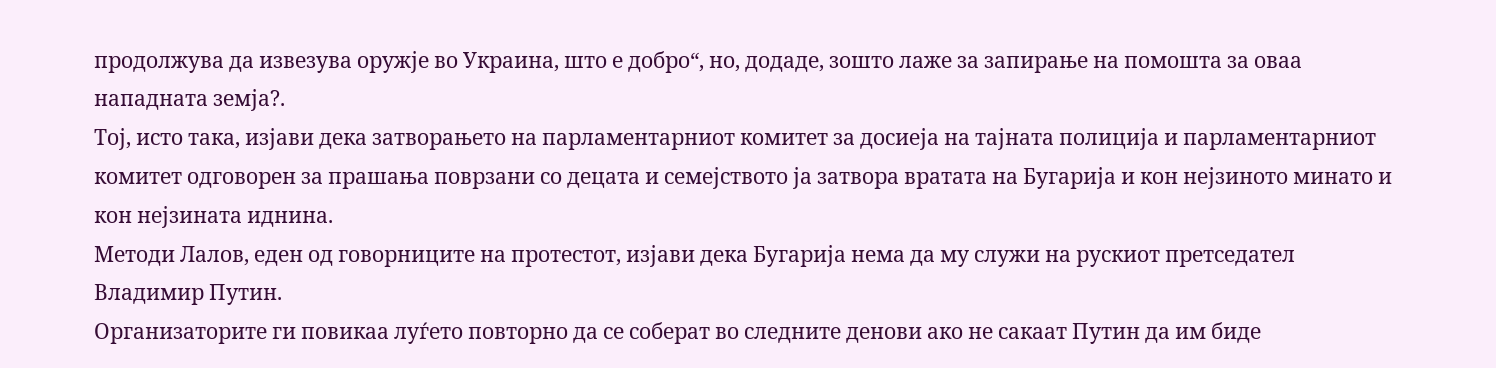продолжува да извезува оружје во Украина, што е добро“, но, додаде, зошто лаже за запирање на помошта за оваа нападната земја?.
Тој, исто така, изјави дека затворањето на парламентарниот комитет за досиеја на тајната полиција и парламентарниот комитет одговорен за прашања поврзани со децата и семејството ја затвора вратата на Бугарија и кон нејзиното минато и кон нејзината иднина.
Методи Лалов, еден од говорниците на протестот, изјави дека Бугарија нема да му служи на рускиот претседател Владимир Путин.
Организаторите ги повикаа луѓето повторно да се соберат во следните денови ако не сакаат Путин да им биде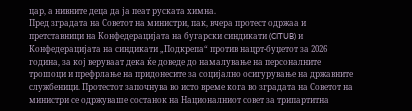цар, а нивните деца да ја пеат руската химна.
Пред зградата на Советот на министри, пак, вчера протест одржаа и претставници на Конфедерацијата на бугарски синдикати (CITUB) и Конфедерацијата на синдикати „Подкрепа“ против нацрт-буџетот за 2026 година, за кој веруваат дека ќе доведе до намалување на персоналните трошоци и префрлање на придонесите за социјално осигурување на државните службеници. Протестот започнува во исто време кога во зградата на Советот на министри се одржуваше состанок на Националниот совет за трипартитна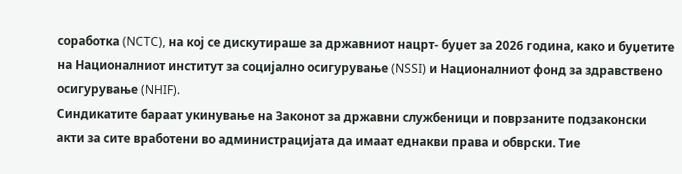соработка (NCTC), на кој се дискутираше за државниот нацрт- буџет за 2026 година, како и буџетите на Националниот институт за социјално осигурување (NSSI) и Националниот фонд за здравствено осигурување (NHIF).
Синдикатите бараат укинување на Законот за државни службеници и поврзаните подзаконски акти за сите вработени во администрацијата да имаат еднакви права и обврски. Тие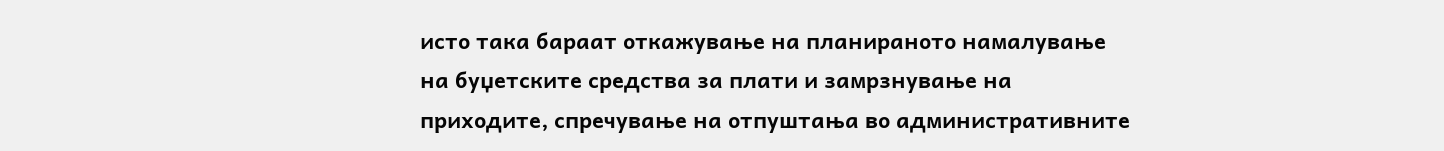исто така бараат откажување на планираното намалување на буџетските средства за плати и замрзнување на приходите, спречување на отпуштања во административните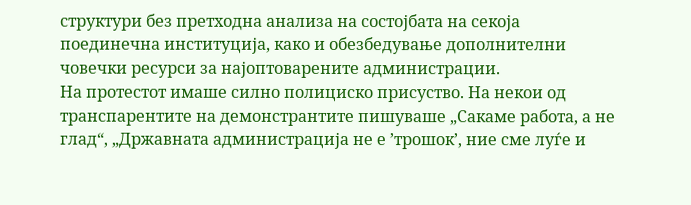структури без претходна анализа на состојбата на секоја поединечна институција, како и обезбедување дополнителни човечки ресурси за најоптоварените администрации.
На протестот имаше силно полициско присуство. На некои од транспарентите на демонстрантите пишуваше „Сакаме работа, а не глад“, „Државната администрација не е ’трошок’, ние сме луѓе и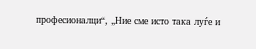професионалци“, „Ние сме исто така луѓе и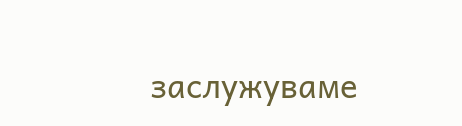заслужуваме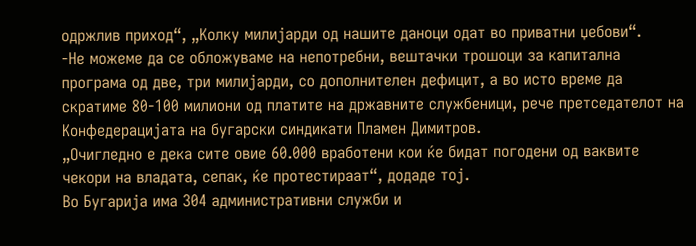одржлив приход“, „Колку милијарди од нашите даноци одат во приватни џебови“.
-Не можеме да се обложуваме на непотребни, вештачки трошоци за капитална програма од две, три милијарди, со дополнителен дефицит, а во исто време да скратиме 80-100 милиони од платите на државните службеници, рече претседателот на Конфедерацијата на бугарски синдикати Пламен Димитров.
„Очигледно е дека сите овие 60.000 вработени кои ќе бидат погодени од ваквите чекори на владата, сепак, ќе протестираат“, додаде тој.
Во Бугарија има 304 административни служби и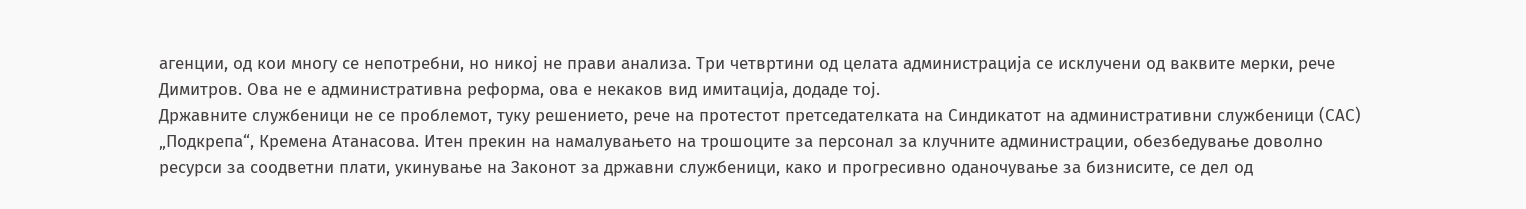агенции, од кои многу се непотребни, но никој не прави анализа. Три четвртини од целата администрација се исклучени од ваквите мерки, рече Димитров. Ова не е административна реформа, ова е некаков вид имитација, додаде тој.
Државните службеници не се проблемот, туку решението, рече на протестот претседателката на Синдикатот на административни службеници (САС) „Подкрепа“, Кремена Атанасова. Итен прекин на намалувањето на трошоците за персонал за клучните администрации, обезбедување доволно ресурси за соодветни плати, укинување на Законот за државни службеници, како и прогресивно оданочување за бизнисите, се дел од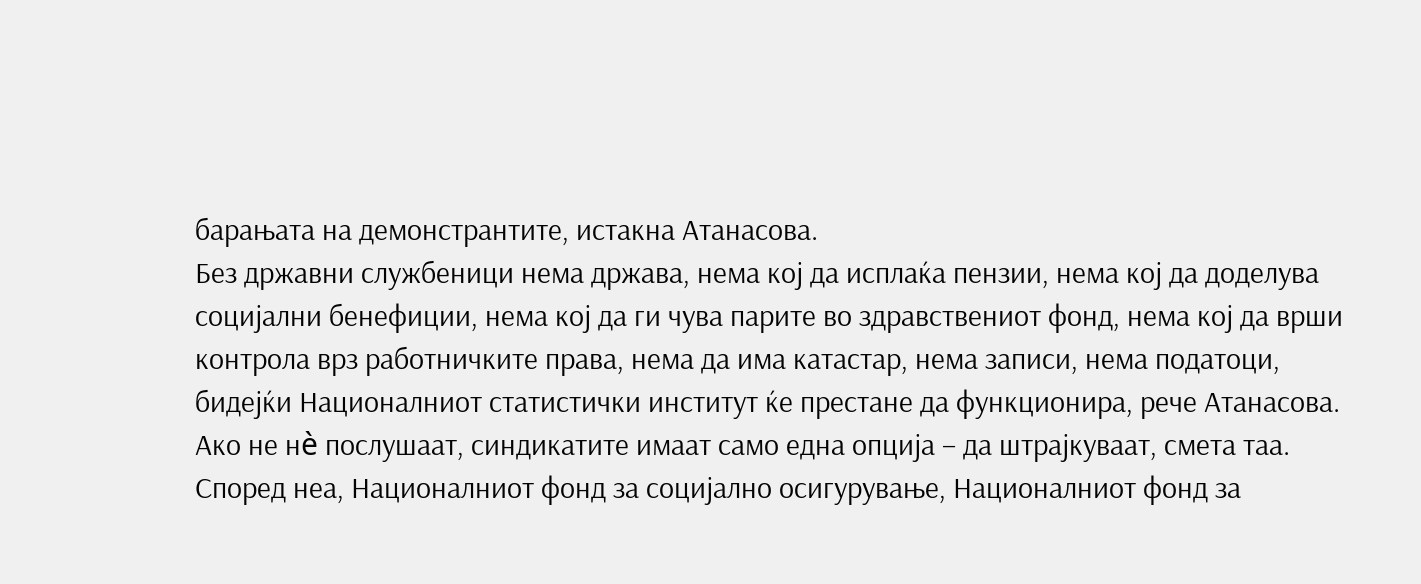барањата на демонстрантите, истакна Атанасова.
Без државни службеници нема држава, нема кој да исплаќа пензии, нема кој да доделува социјални бенефиции, нема кој да ги чува парите во здравствениот фонд, нема кој да врши контрола врз работничките права, нема да има катастар, нема записи, нема податоци, бидејќи Националниот статистички институт ќе престане да функционира, рече Атанасова. Ако не нè послушаат, синдикатите имаат само една опција – да штрајкуваат, смета таа. Според неа, Националниот фонд за социјално осигурување, Националниот фонд за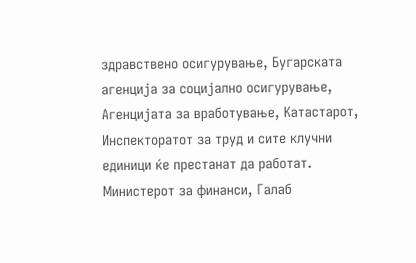здравствено осигурување, Бугарската агенција за социјално осигурување, Агенцијата за вработување, Катастарот, Инспекторатот за труд и сите клучни единици ќе престанат да работат.
Министерот за финанси, Галаб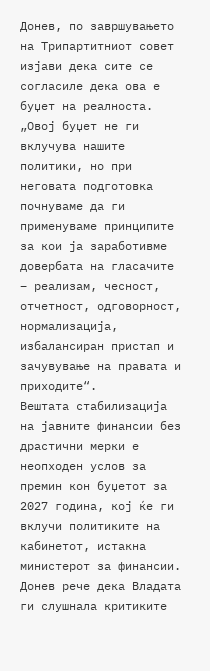Донев, по завршувањето на Трипартитниот совет изјави дека сите се согласиле дека ова е буџет на реалноста.
„Овој буџет не ги вклучува нашите политики, но при неговата подготовка почнуваме да ги применуваме принципите за кои ја заработивме довербата на гласачите – реализам, чесност, отчетност, одговорност, нормализација, избалансиран пристап и зачувување на правата и приходите“.
Вештата стабилизација на јавните финансии без драстични мерки е неопходен услов за премин кон буџетот за 2027 година, кој ќе ги вклучи политиките на кабинетот, истакна министерот за финансии.
Донев рече дека Владата ги слушнала критиките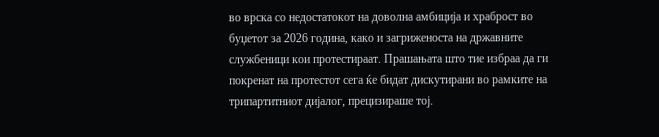во врска со недостатокот на доволна амбиција и храброст во буџетот за 2026 година, како и загриженоста на државните службеници кои протестираат. Прашањата што тие избраа да ги покренат на протестот сега ќе бидат дискутирани во рамките на трипартитниот дијалог, прецизираше тој.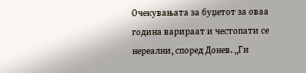Очекувањата за буџетот за оваа година варираат и честопати се нереални, според Донев. „Ги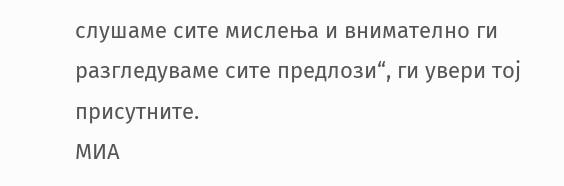слушаме сите мислења и внимателно ги разгледуваме сите предлози“, ги увери тој присутните.
МИА